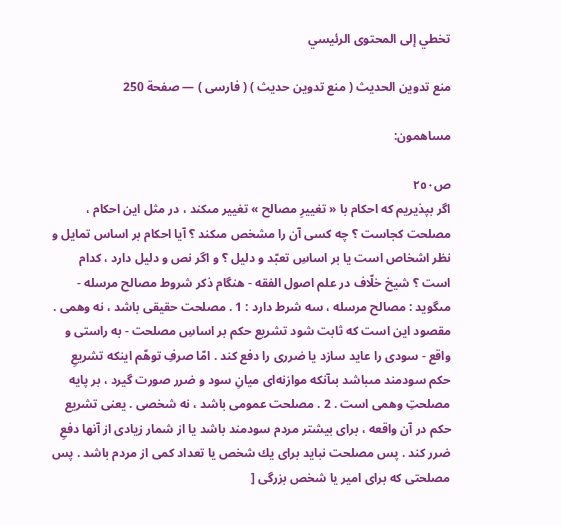تخطي إلى المحتوى الرئيسي

منع تدوين الحديث ( منع تدوين حديث ) ( فارسى ) — صفحة 250

مساهمون:

ص٢٥٠
اگر بپذيريم كه احكام با « تغييرِ مصالح » تغيير مىكند ، در مثل اين احكام ، مصلحت كجاست ؟ چه كسى آن را مشخص مىكند ؟ آيا احكام بر اساس تمايل و نظر اشخاص است يا بر اساسِ تعبّد و دليل ؟ و اگر نص و دليل دارد ، كدام است ؟ شيخ خلّاف در علم اصول الفقه - هنگام ذكر شروط مصالح مرسله - مىگويد : مصالح مرسله ، سه شرط دارد : 1 . مصلحت حقيقى باشد ، نه وهمى . مقصود اين است كه ثابت شود تشريع حكم بر اساسِ مصلحت - به راستى و واقع - سودى را عايد سازد يا ضررى را دفع كند . امّا صرفِ توهّم اينكه تشريعِ حكم سودمند مىباشد بىآنكه موازنه‌اى ميانِ سود و ضرر صورت گيرد ، بر پايه مصلحتِ وهمى است . 2 . مصلحت عمومى باشد ، نه شخصى . يعنى تشريع حكم در آن واقعه ، براى بيشتر مردم سودمند باشد يا از شمار زيادى از آنها دفعِ ضرر كند . پس مصلحت نبايد براى يك شخص يا تعداد كمى از مردم باشد . پس مصلحتى كه براى امير يا شخص بزرگى [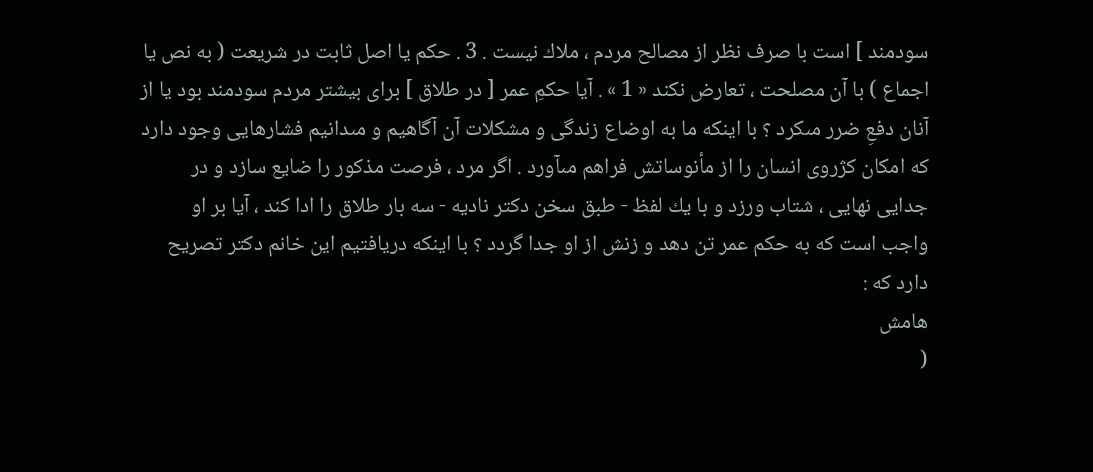سودمند ] است با صرف نظر از مصالح مردم ، ملاك نيست . 3 . حكم يا اصل ثابت در شريعت ( به نص يا اجماع ) با آن مصلحت ، تعارض نكند « 1 » . آيا حكمِ عمر [ در طلاق ] براى بيشتر مردم سودمند بود يا از آنان دفعِ ضرر مىكرد ؟ با اينكه ما به اوضاع زندگى و مشكلات آن آگاهيم و مىدانيم فشارهايى وجود دارد كه امكان كژروى انسان را از مأنوساتش فراهم مىآورد . اگر مرد ، فرصت مذكور را ضايع سازد و در جدايى نهايى ، شتاب ورزد و با يك لفظ - طبق سخن دكتر ناديه - سه بار طلاق را ادا كند ، آيا بر او واجب است كه به حكم عمر تن دهد و زنش از او جدا گردد ؟ با اينكه دريافتيم اين خانم دكتر تصريح دارد كه :
هامش
(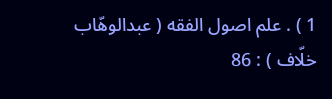1 ) . علم اصول الفقه ( عبدالوهّاب خلّاف ) : 86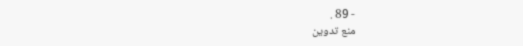- 89 .
منع تدوين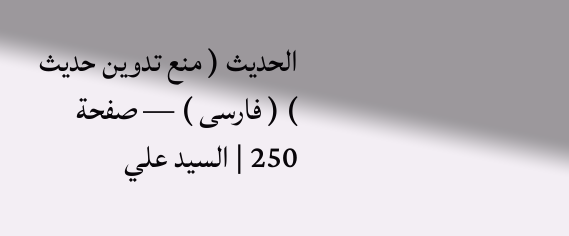الحديث ( منع تدوين حديث ) ( فارسى ) — صفحة 250 | السيد علي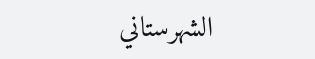الشهرستاني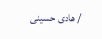/ هادى حسينى